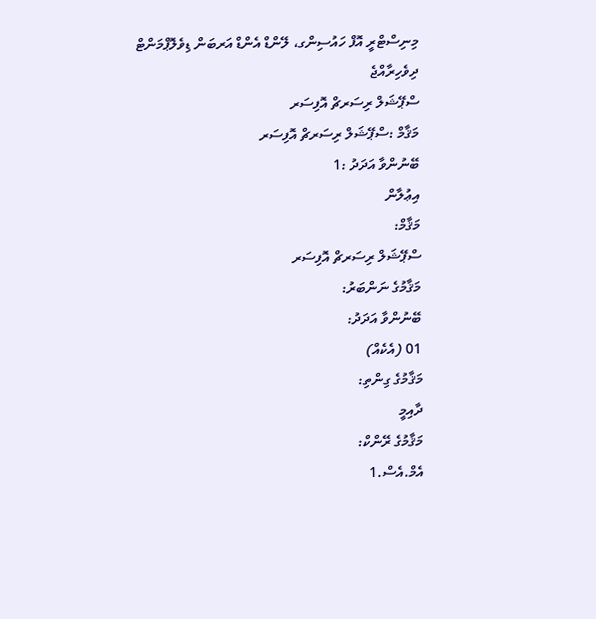މިނިސްޓްރީ އޮފް ހައުސިންގ، ލޭންޑް އެންޑް އަރބަން ޑިވެލޮޕްމަންޓް
ދިވެހިރާއްޖެ
ސްޕޭޝަލް ރިސަރޗް އޮފިސަރ
މަޤާމް :ސްޕޭޝަލް ރިސަރޗް އޮފިސަރ
ބޭނުންވާ އަދަދު :1
އިޢުލާން
މަޤާމް:
ސްޕޭޝަލް ރިސަރޗް އޮފިސަރ
މަޤާމުގެ ނަންބަރު:
ބޭނުންވާ އަދަދު:
01 (އެކެއް)
މަޤާމުގެ ގިންތި:
ދާއިމީ
މަޤާމުގެ ރޭންކް:
އެމް.އެސް.1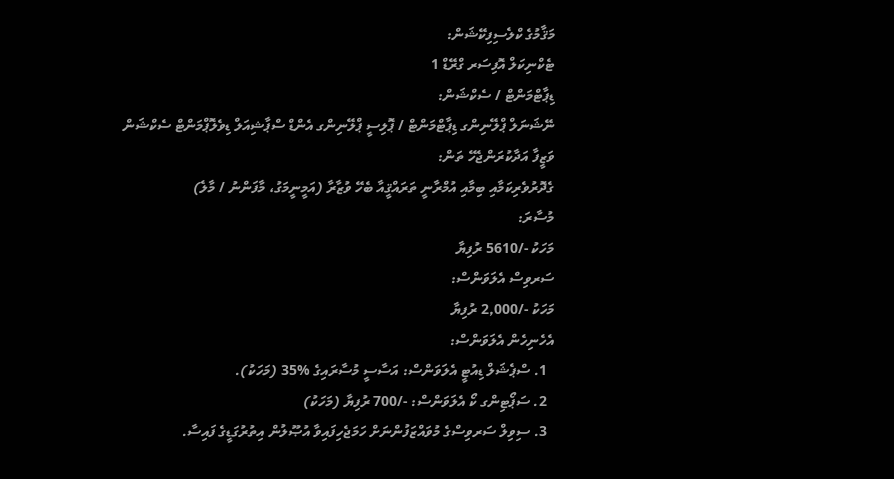މަޤާމުގެ ކްލެސިފިކޭޝަން:
ޓެކްނިކަލް އޮފިސަރ ގްރޭޑް 1
ޑިޕާޓްމަންޓް / ސެކްޝަން:
ނޭޝަނަލް ޕްލޭނިންގ ޑިޕާޓްމަންޓް / ޕޮލިސީ ޕްލޭނިންގ އެންޑް ސްޕާޝިއަލް ޑިވެލޮޕްމަންޓް ސެކްޝަން
ވަޒީފާ އަދާކުރަންޖެހޭ ތަން:
ގެދޮރުވެރިކަމާއި ބިމާއި އުމްރާނީ ތަރައްޤީއާ ބެހޭ ވުޒާރާ (އަމީނީމަގު، މާފަންނު / މާލެ)
މުސާރަ:
މަހަކު -/5610 ރުފިޔާ
ސަރވިސް އެލަވަންސް:
މަހަކު -/2,000 ރުފިޔާ
އެހެނިހެން އެލަވަންސް:
  1. ސްޕެޝަލް ޑިއުޓީ އެލަވަންސް: އަސާސީ މުސާރައިގެ %35 (މަހަކު).
  2. ސަޕޯޓިންގ ކޯ އެލަވަންސް: -/700 ރުފިޔާ (މަހަކު)
  3. ސިވިލް ސަރވިސްގެ މުވައްޒަފުންނަށް ހަމަޖެހިފައިވާ އުޞޫލުން އިތުރުގަޑީގެ ފައިސާ.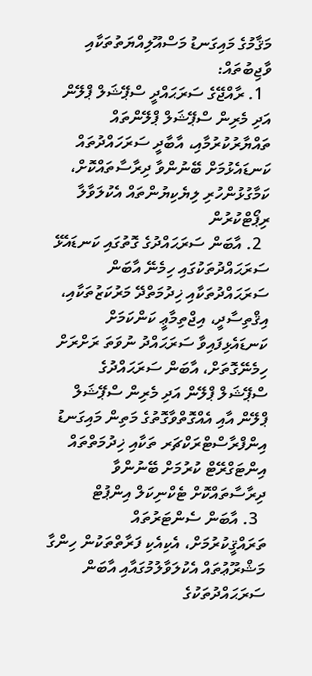މަޤާމުގެ މައިގަނޑު މަސްއޫލިއްޔަތުތަކާއި ވާޖިބުތައް:
  1. ރާއްޖޭގެ ސަރަޙައްދީ ސްޕޭޝަލް ޕްލޭން އަދި މެރިން ސްޕޭޝަލް ޕްލޭންތައް ތައްޔާރުކުރުމާއި، އާބާދީ ސަރަހައްދުތައް ކަނޑައެޅުމަށް ބޭނުންވާ ދިރާސާތައްކޮށް، ކަމާގުޅުންހުރި ލިޔެކިޔުންތައް އެކުލަވާލާ ރިޕޯޓްކުރުން
  2. އާބަން ސަރަޙައްދުގެ ގޮތުގައި ކަނޑައެޅޭ ސަރަޙައްދުތަކުގައި ހިމެނޭ އާބަން ސަރަޙައްދުތަކާއި ޚިދުމަތްދޭ މަރުކަޒުތަކާއި، އިޤްތިސާދީ، އިޖްތިމާޢީ ކަންކަމަށް ކަނޑައެޅިފައިވާ ސަރަޙައްދު ނުވަތަ ރަށްރަށް ހިމެނޭގޮތަށް، އާބަން ސަރަޙައްދުގެ ސްޕޭޝަލް ޕްލޭން އަދި މެރިން ސްޕޭޝަލް ޕްލޭން އާއި އެއްގޮތްވާގޮތުގެ މަތިން މައިގަނޑު އިންފްރާސްޓްރަކްޗަރ ތަކާއި ޚިދުމަތްތައް އިންޓަގްރޭޓް ކުރުމަށް ބޭނުންވާ ދިރާސާތައްކޮށް ޓެކްނިކަލް އިންޕުޓް
  3. އާބަން ސެންޓަރުތައް ތަރައްޤީކުރުމަށް، އެކިއެކި ފަރާތްތަކުން ހިންގާ މަޝްރޫޢުތައް އެކުލަވާލުމުގައާއި އާބަން ސަރަޙައްދުތަކުގެ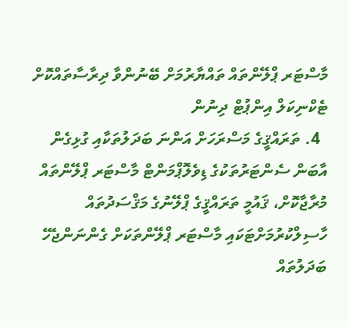މާސްޓަރ ޕްލޭންތައް ތައްޔާރުމަށް ބޭނުންވާ ދިރާސާތައްކޮށް ޓެކްނިކަލް އިންޕުޓް ދިނުން
  4. ތަރައްޤީގެ މަސްރަހަށް އަންނަ ބަދަލުތަކާއި ގުޅިގެން އާބަން ސެންޓަރުތަކުގެ ޑިވެލޮޕްމަންޓް މާސްޓަރ ޕްލޭންތައް މުރާޖާކޮށް، ޤައުމީ ތަރައްޤީގެ ޕްލޭނުގެ މަޤްސަދުތައް ހާސިލްކުރުމަށްޓަކައި މާސްޓަރ ޕްލޭންތަކަށް ގެންނަންޖެހޭ ބަދަލުތައް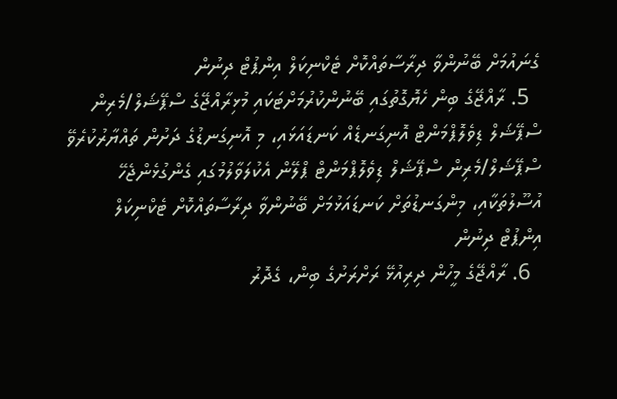ގެނައުމަށް ބޭނުންވާ ދިރާސާތައްކޮށް ޓެކްނިކަލް އިންޕުޓް ދިނުން
  5. ރާއްޖޭގެ ބިން ހެޔޮގޮތުގައި ބޭނުންކުރުމަށްޓަކައި މުޅިރާއްޖޭގެ ސްޕޭޝަލް/މެރިން ސްޕޭޝަލް ޑިވެލޮޕްމަންޓް އޮނިގަނޑެއް ކަނޑައަޅައި، މި އޮނިގަނޑުގެ ދަށުން ތައްޔާރުކުރެވޭ ސްޕޭޝަލް/މެރިން ސްޕޭޝަލް ޑިވެލޮޕްމަންޓް ޕްލޭން އެކުލަވާލުމުގައި ގެންގުޅެންޖެހޭ އުސޫލުތަކާއި، މިންގަނޑުތަށް ކަނޑައަޅުމަށް ބޭނުންވާ ދިރާސާތައްކޮށް ޓެކްނިކަލް އިންޕުޓް ދިނުން
  6. ރާއްޖޭގެ މީހުން ދިރިއުޅޭ ރަށްރަށުގެ ބިން، ގެދޮރު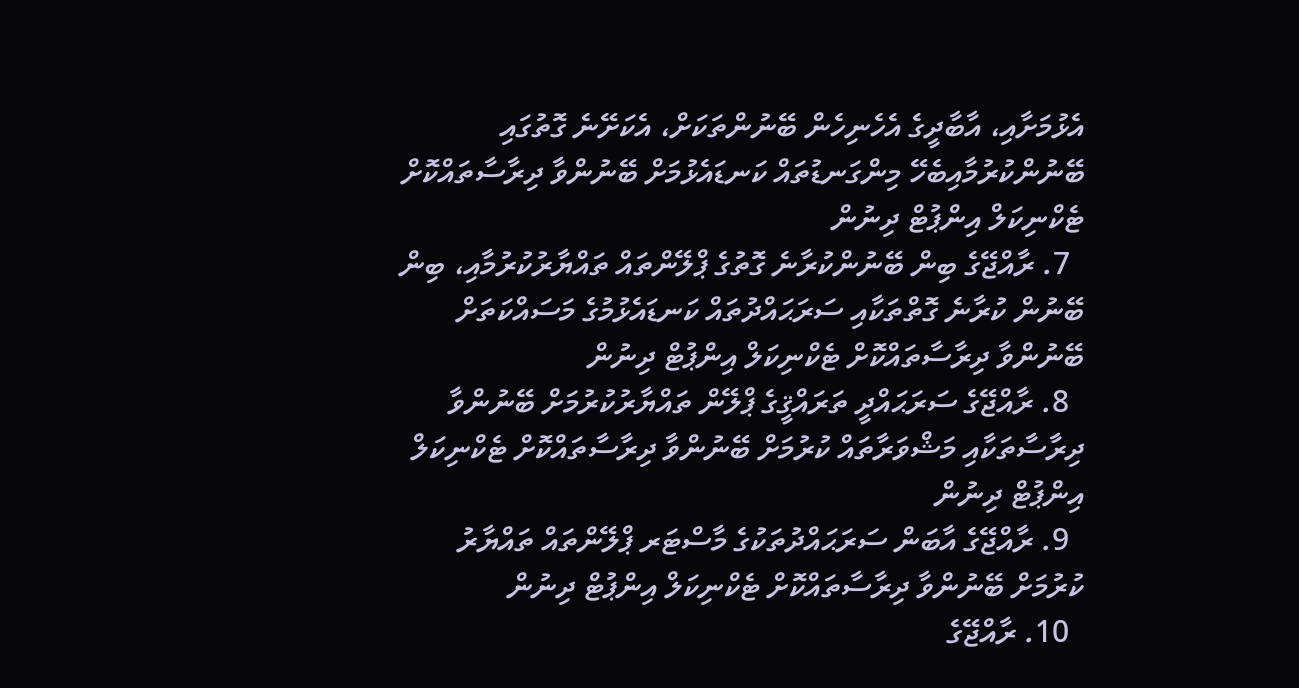އެޅުމަށާއި، އާބާދީގެ އެހެނިހެން ބޭނުންތަކަށް، އެކަށޭނެ ގޮތުގައި ބޭނުންކުރުމާއިބެހޭ މިންގަނޑުތައް ކަނޑައެޅުމަށް ބޭނުންވާ ދިރާސާތައްކޮށް ޓެކްނިކަލް އިންޕުޓް ދިނުން
  7. ރާއްޖޭގެ ބިން ބޭނުންކުރާނެ ގޮތުގެ ޕްލޭންތައް ތައްޔާރުކުރުމާއި، ބިން ބޭނުން ކުރާނެ ގޮތްތަކާއި ސަރަޙައްދުތައް ކަނޑައެޅުމުގެ މަސައްކަތަށް ބޭނުންވާ ދިރާސާތައްކޮށް ޓެކްނިކަލް އިންޕުޓް ދިނުން
  8. ރާއްޖޭގެ ސަރަޙައްދީ ތަރައްޤީގެ ޕްލޭން ތައްޔާރުކުރުމަށް ބޭނުންވާ ދިރާސާތަކާއި މަޝްވަރާތައް ކުރުމަށް ބޭނުންވާ ދިރާސާތައްކޮށް ޓެކްނިކަލް އިންޕުޓް ދިނުން
  9. ރާއްޖޭގެ އާބަން ސަރަޙައްދުތަކުގެ މާސްޓަރ ޕްލޭންތައް ތައްޔާރު ކުރުމަށް ބޭނުންވާ ދިރާސާތައްކޮށް ޓެކްނިކަލް އިންޕުޓް ދިނުން
  10. ރާއްޖޭގެ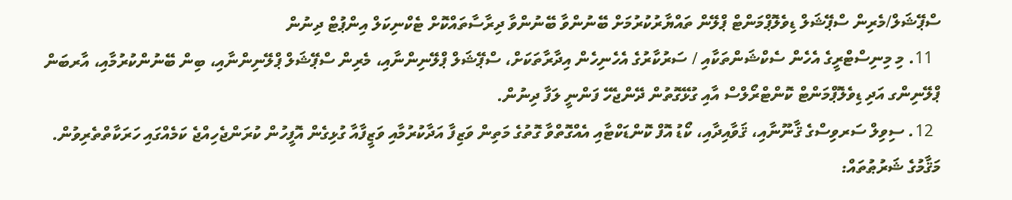ސްޕޭޝަލް/މެރިން ސްޕޭޝަލް ޑިވެލޮޕްމަންޓް ޕްލޭން ތައްޔާރުކުރުމަށް ބޭނުންވާ ބޭނުންވާ ދިރާސާތައްކޮށް ޓެކްނިކަލް އިންޕުޓް ދިނުން
  11. މި މިނިސްޓްރީގެ އެހެން ސެކްޝަންތަކާއި / ސަރުކާރުގެ އެހެނިހެން އިދާރާތަކަށް، ސްޕޭޝަލް ޕްލޭނިންނާއި، މެރިން ސްޕޭޝަލް ޕްލޭނިންނާއި، ބިން ބޭނުންކުރުމާއި، އާރބަން ޕްލޭނިންގ އަދި ޑިވެލޮޕްމަންޓް ކޮންޓްރޯލްސް އާއި ގުޅޭގޮތުން ދޭންޖެހޭ ފަންނީ ލަފާ ދިނުން.
  12. ސިވިލް ސަރވިސްގެ ޤާނޫނާއި، ޤަވާއިދާއި، ކޯޑު އޮފް ކޮންޑަކްޓާއި އެއްގޮތްވާ ގޮތުގެ މަތިން ވަޒިފާ އަދާކުރުމާއި ވަޒީފާއާ ގުޅިގެން އޮފީހުން ކުރަންޖެހިއްޖެ ކަމެއްގައި ހަރަކާތްތެރިވުން.
މަޤާމުގެ ޝަރުޠުތައް: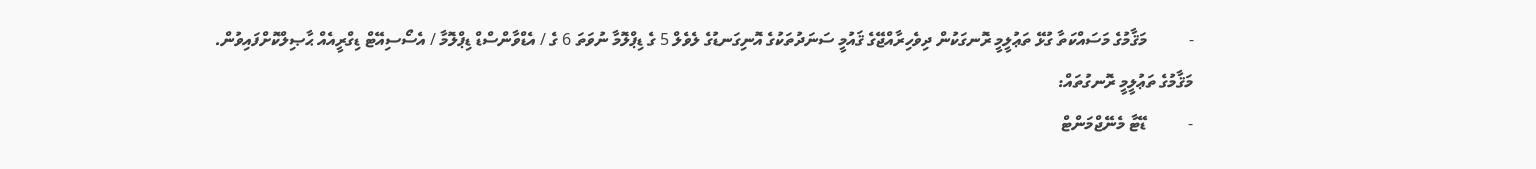-          މަޤާމުގެ މަސައްކަތާ ގުޅޭ ތަޢުލީމީ ރޮނގަކުން ދިވެހިރާއްޖޭގެ ޤައުމީ ސަނަދުތަކުގެ އޮނިގަނޑުގެ ލެވެލް 5 ގެ ޑިޕްލޮމާ ނުވަތަ 6 ގެ / އެޑްވާންސްޑް ޑިޕްލޮމާ / އެސޯސިއޭޓް ޑިގްރީއެއް ޙާޞިލްކޮށްފައިވުން.
މަޤާމުގެ ތަޢުލީމީ ރޮނގުތައް:
-          ޑޭޓާ މެނޭޖްމަންޓް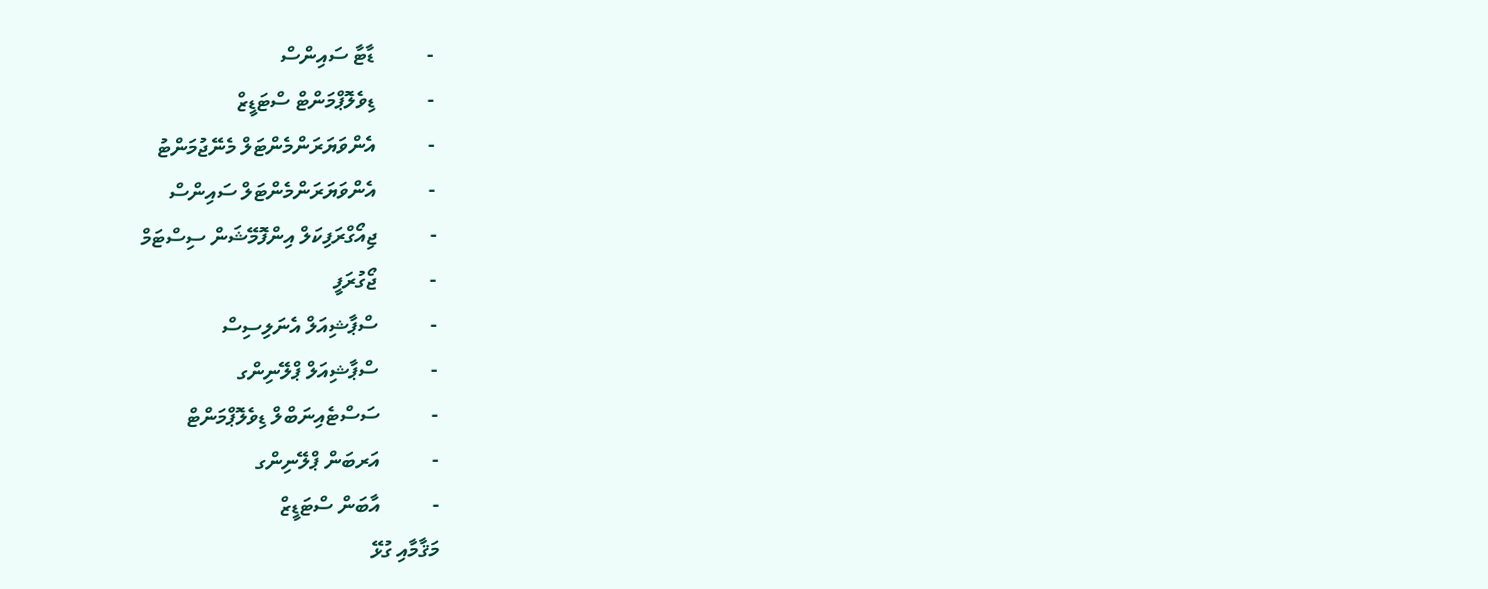-          ޑާޓާ ސައިންސް
-          ޑިވެލޮޕްމަންޓް ސްޓަޑީޒް
-          އެންވަޔަރަންމެންޓަލް މެނޭޖުމަންޓު
-          އެންވަޔަރަންމެންޓަލް ސައިންސް
-          ޖިއޯގްރަފިކަލް އިންފޮމޭޝަން ސިސްޓަމް
-          ޖޯގުރަފީ
-          ސްޕާޝިއަލް އެނަލިސިސް
-          ސްޕާޝިއަލް ޕްލޭނިންގ
-          ސަސްޓެއިނަބްލް ޑިވެލޮޕްމަންޓް
-          އަރބަން ޕްލޭނިންގ
-          އާބަން ސްޓަޑީޒް
މަޤާމާއި ގުޅޭ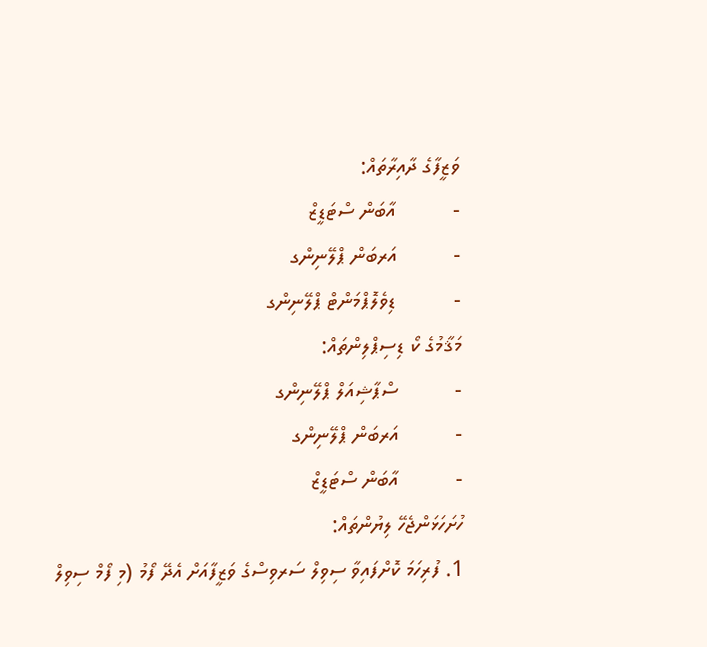ވަޒީފާގެ ދާއިރާތައް:
-          އާބަން ސްޓަޑީޒް
-          އަރބަން ޕްލޭނިންގ
-          ޑިވެލޮޕްމަންޓް ޕްލޭނިންގ
މަޤާމުގެ ކޯ ޑިސިޕްލިންތައް:
-          ސްޕާޝިއަލް ޕްލޭނިންގ
-          އަރބަން ޕްލޭނިންގ
-          އާބަން ސްޓަޑީޒް
ހުށަހަޅަންޖެހޭ ލިޔުންތައް:
1. ފުރިހަމަ ކޮށްފައިވާ ސިވިލް ސަރވިސްގެ ވަޒީފާއަށް އެދޭ ފޯމު (މި ފޯމް ސިވިލް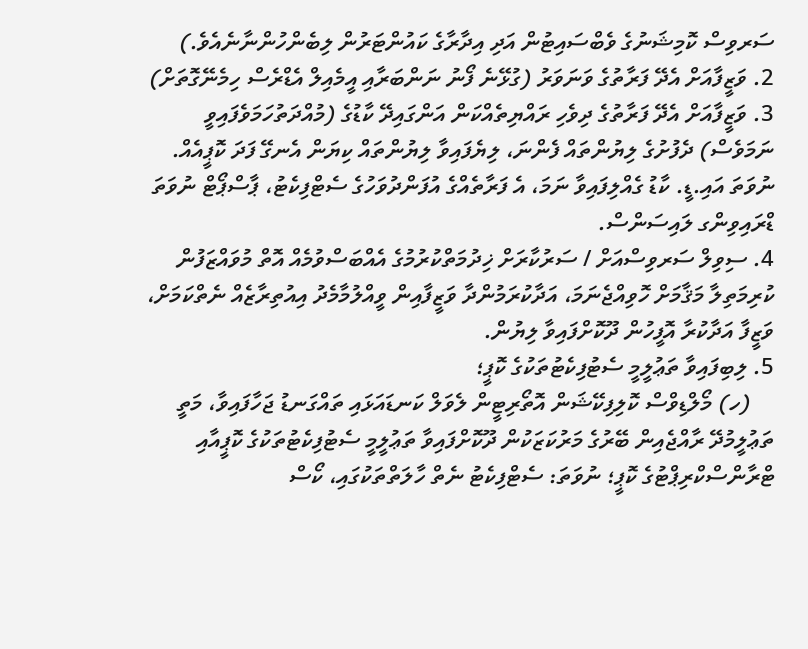ސަރވިސް ކޮމިޝަނުގެ ވެބްސައިޓުން އަދި އިދާރާގެ ކައުންޓަރުން ލިބެންހުންނާނެއެވެ.)
2. ވަޒީފާއަށް އެދޭ ފަރާތުގެ ވަނަވަރު (ގުޅޭނެ ފޯނު ނަންބަރާއި އީމެއިލް އެޑްރެސް ހިމެނޭގޮތަށް)
3. ވަޒީފާއަށް އެދޭ ފަރާތުގެ ދިވެހި ރައްޔިތެއްކަން އަންގައިދޭ ކާޑުގެ (މުއްދަތުހަމަވެފައިވީ ނަމަވެސް) ދެފުށުގެ ލިޔުންތައް ފެންނަ، ލިޔެފައިވާ ލިޔުންތައް ކިޔަން އެނގޭ ފަދަ ކޮޕީއެއް. ނުވަތަ އައި.ޑީ. ކާޑު ގެއްލިފައިވާ ނަމަ، އެ ފަރާތެއްގެ އުފަންދުވަހުގެ ސެޓްފިކެޓު، ޕާސްޕޯޓް ނުވަތަ ޑްރައިވިންގ ލައިސަންސް.
4. ސިވިލް ސަރވިސްއަށް / ސަރުކާރަށް ޚިދުމަތްކުރުމުގެ އެއްބަސްވުމެއް އޮތް މުވައްޒަފުން ކުރިމަތިލާ މަޤާމަށް ހޮވިއްޖެނަމަ، އަދާކުރަމުންދާ ވަޒީފާއިން ވީއްލުމާމެދު އިއުތިރާޒެއް ނެތްކަމަށް، ވަޒީފާ އަދާކުރާ އޮފީހުން ދޫކޮށްފައިވާ ލިޔުން.
5. ލިބިފައިވާ ތަޢުލީމީ ސެޓުފިކެޓުތަކުގެ ކޮޕީ؛
    (ހ) މޯލްޑިވްސް ކޮލިފިކޭޝަން އޮތޯރިޓީން ލެވަލް ކަނޑައަޅައި ތައްގަނޑު ޖަހާފައިވާ، މަތީ ތަޢުލީމުދޭ ރާއްޖެއިން ބޭރުގެ މަރުކަޒަކުން ދޫކޮށްފައިވާ ތަޢުލީމީ ސެޓުފިކެޓުތަކުގެ ކޮޕީއާއި ޓްރާންސްކްރިޕްޓުގެ ކޮޕީ؛ ނުވަތަ: ސެޓްފިކެޓު ނެތް ހާލަތްތަކުގައި، ކޯސް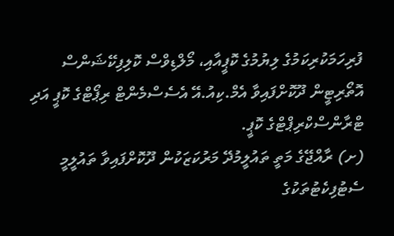ފުރިހަމަކުރިކަމުގެ ލިޔުމުގެ ކޮޕީއާއި، މޯލްޑިވްސް ކޮލިފިކޭޝަންސް އޮތޯރިޓީން ދޫކޮށްފައިވާ އެމް.ކިއު.އޭ އެސެސްމެންޓް ރިޕޯޓްގެ ކޮޕީ އަދި ޓްރާންސްކްރިޕްޓްގެ ކޮޕީ.
(ށ) ރާއްޖޭގެ މަތީ ތައުލީމުދޭ މަރުކަޒަކުން ދޫކޮށްފައިވާ ތައުލީމީ ސެޓުފިކެޓުތަކުގެ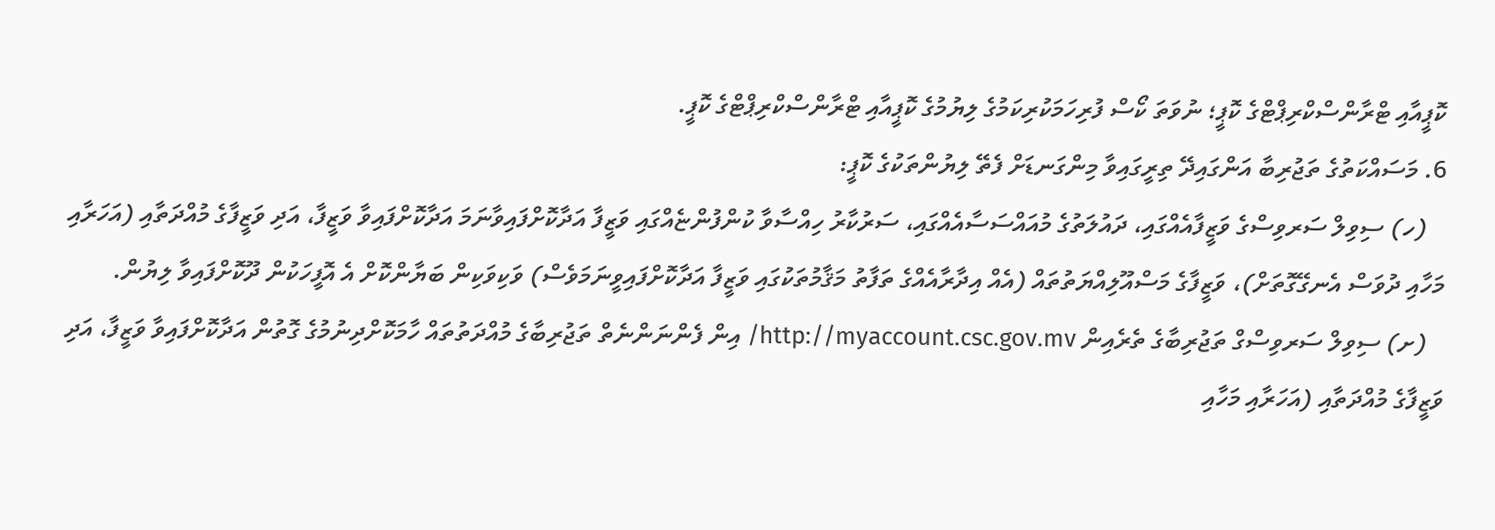ކޮޕީއާއި ޓްރާންސްކްރިޕްޓްގެ ކޮޕީ؛ ނުވަތަ ކޯސް ފުރިހަމަކުރިކަމުގެ ލިޔުމުގެ ކޮޕީއާއި ޓްރާންސްކްރިޕްޓްގެ ކޮޕީ.
6. މަސައްކަތުގެ ތަޖުރިބާ އަންގައިދޭ ތިރީގައިވާ މިންގަނޑަށް ފެތޭ ލިޔުންތަކުގެ ކޮޕީ:
   (ހ) ސިވިލް ސަރވިސްގެ ވަޒީފާއެއްގައި، ދައުލަތުގެ މުއައްސަސާއެއްގައި، ސަރުކާރު ހިއްސާވާ ކުންފުންޏެއްގައި ވަޒީފާ އަދާކޮށްފައިވާނަމަ އަދާކޮށްފައިވާ ވަޒީފާ، އަދި ވަޒީފާގެ މުއްދަތާއި (އަހަރާއި މަހާއި ދުވަސް އެނގޭގޮތަށް)، ވަޒީފާގެ މަސްއޫލިއްޔަތުތައް (އެއް އިދާރާއެއްގެ ތަފާތު މަޤާމުތަކުގައި ވަޒީފާ އަދާކޮށްފައިވީނަމަވެސް) ވަކިވަކިން ބަޔާންކޮށް އެ އޮފީހަކުން ދޫކޮށްފައިވާ ލިޔުން.
   (ށ) ސިވިލް ސަރވިސްގް ތަޖުރިބާގެ ތެރެއިން http://myaccount.csc.gov.mv/ އިން ފެންނަންނެތް ތަޖުރިބާގެ މުއްދަތުތައް ހާމަކޮށްދިނުމުގެ ގޮތުން އަދާކޮށްފައިވާ ވަޒީފާ، އަދި ވަޒީފާގެ މުއްދަތާއި (އަހަރާއި މަހާއި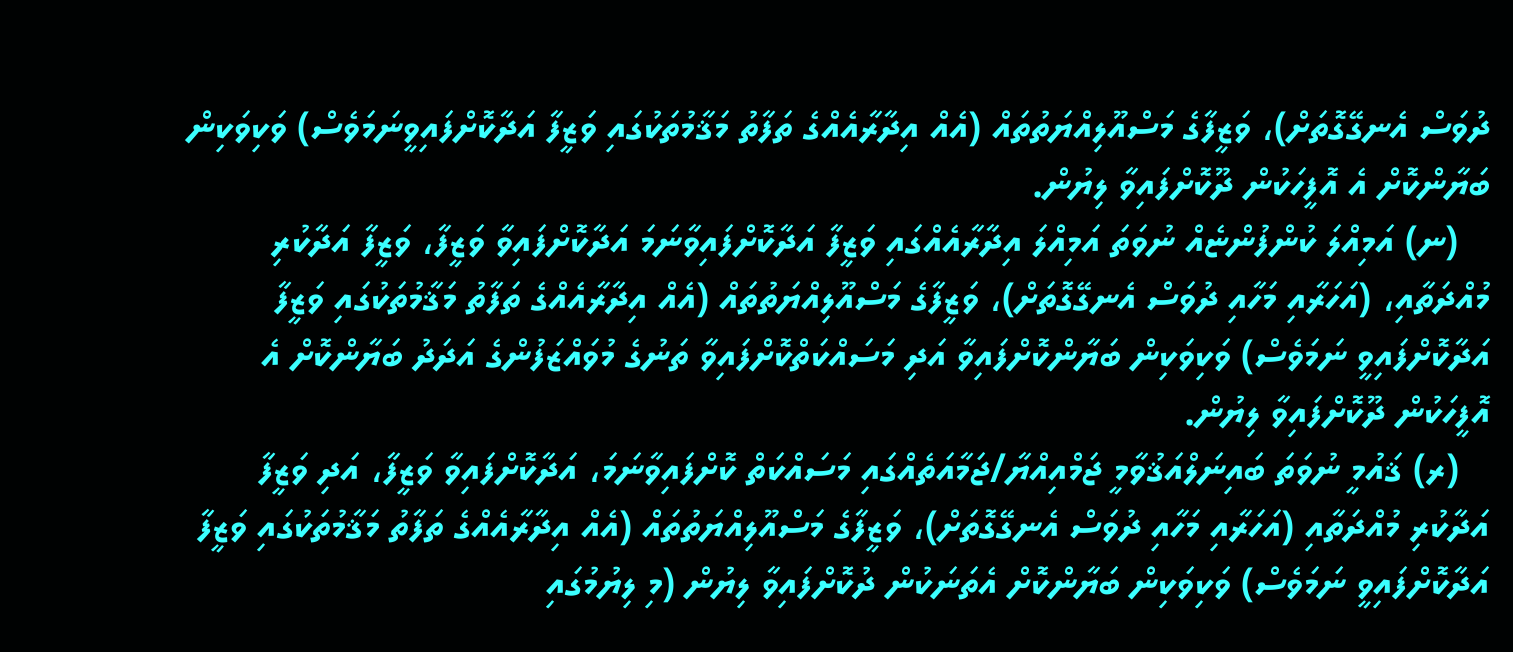ދުވަސް އެނގޭގޮތަށް)، ވަޒީފާގެ މަސްއޫލިއްޔަތުތައް (އެއް އިދާރާއެއްގެ ތަފާތު މަޤާމުތަކުގައި ވަޒީފާ އަދާކޮށްފައިވީނަމަވެސް) ވަކިވަކިން ބަޔާންކޮށް އެ އޮފީހަކުން ދޫކޮށްފައިވާ ލިޔުން.
   (ނ) އަމިއްލަ ކުންފުންޏެއް ނުވަތަ އަމިއްލަ އިދާރާއެއްގައި ވަޒީފާ އަދާކޮށްފައިވާނަމަ އަދާކޮށްފައިވާ ވަޒީފާ، ވަޒީފާ އަދާކުރި މުއްދަތާއި، (އަހަރާއި މަހާއި ދުވަސް އެނގޭގޮތަށް)، ވަޒީފާގެ މަސްއޫލިއްޔަތުތައް (އެއް އިދާރާއެއްގެ ތަފާތު މަޤާމުތަކުގައި ވަޒީފާ އަދާކޮށްފައިވީ ނަމަވެސް) ވަކިވަކިން ބަޔާންކޮށްފައިވާ އަދި މަސައްކަތްކޮށްފައިވާ ތަނުގެ މުވައްޒަފުންގެ އަދަދު ބަޔާންކޮށް އެ އޮފީހަކުން ދޫކޮށްފައިވާ ލިޔުން.
   (ރ) ޤައުމީ ނުވަތަ ބައިނަލްއަޤުވާމީ ޖަމްއިއްޔާ/ޖަމާއަތެއްގައި މަސައްކަތް ކޮށްފައިވާނަމަ، އަދާކޮށްފައިވާ ވަޒީފާ، އަދި ވަޒީފާ އަދާކުރި މުއްދަތާއި (އަހަރާއި މަހާއި ދުވަސް އެނގޭގޮތަށް)، ވަޒީފާގެ މަސްއޫލިއްޔަތުތައް (އެއް އިދާރާއެއްގެ ތަފާތު މަޤާމުތަކުގައި ވަޒީފާ އަދާކޮށްފައިވީ ނަމަވެސް) ވަކިވަކިން ބަޔާންކޮށް އެތަނަކުން ދުކޮށްފައިވާ ލިޔުން (މި ލިޔުމުގައި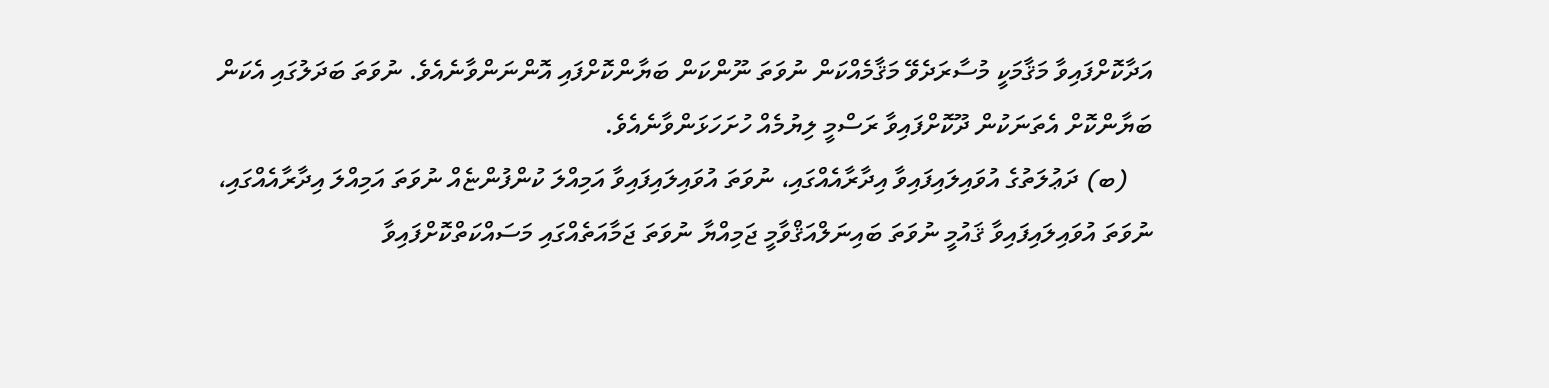އަދާކޮށްފައިވާ މަޤާމަކީ މުސާރަދެވޭ މަޤާމެއްކަން ނުވަތަ ނޫންކަން ބަޔާންކޮށްފައި އޮންނަންވާނެއެވެ. ނުވަތަ ބަދަލުގައި އެކަން ބަޔާންކޮށް އެތަނަކުން ދޫކޮށްފައިވާ ރަސްމީ ލިޔުމެއް ހުށަހަޅަންވާނެއެވެ.
    (ބ) ދަޢުލަތުގެ އުވައިލައިފައިވާ އިދާރާއެއްގައި، ނުވަތަ އުވައިލައިފައިވާ އަމިއްލަ ކުންފުންޏެއް ނުވަތަ އަމިއްލަ އިދާރާއެއްގައި، ނުވަތަ އުވައިލައިފައިވާ ޤައުމީ ނުވަތަ ބައިނަލްއަޤްވާމީ ޖަމިއްޔާ ނުވަތަ ޖަމާއަތެއްގައި މަސައްކަތްކޮށްފައިވާ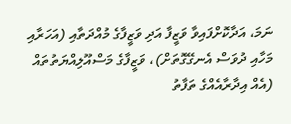ނަމަ، އަދާކޮށްފައިވާ ވަޒީފާ އަދި ވަޒީފާގެ މުއްދަތާއި (އަހަރާއި މަހާއި ދުވަސް އެނގޭގޮތަށް)، ވަޒީފާގެ މަސްއޫލިއްޔަތުތައް (އެއް އިދާރާއެއްގެ ތަފާތު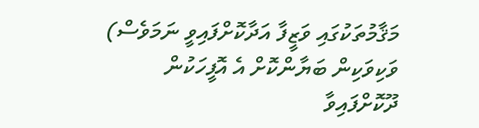މަޤާމުތަކުގައި ވަޒީފާ އަދާކޮށްފައިވީ ނަމަވެސް) ވަކިވަކިން ބަޔާންކޮށް އެ އޮފީހަކުން ދޫކޮށްފައިވާ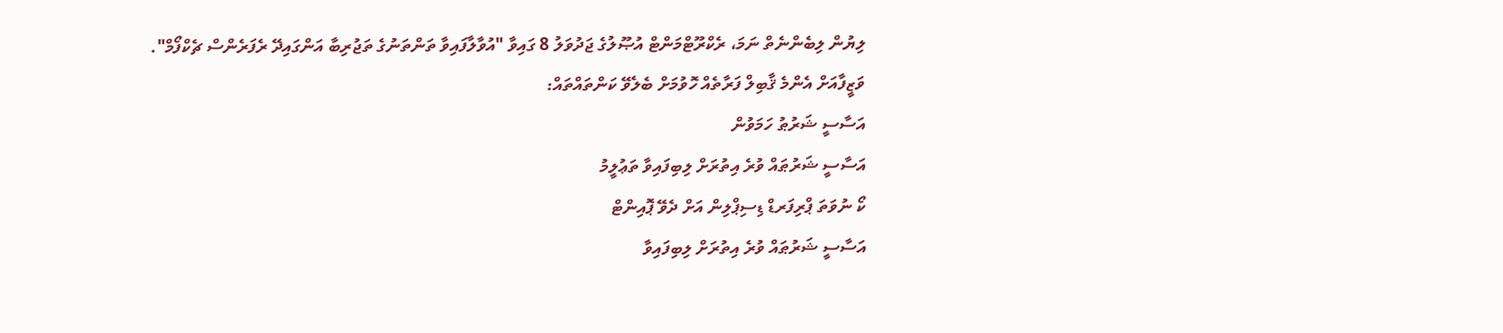ލިޔުން ލިބެންނެތް ނަމަ، ރެކްރޫޓްމަންޓް އުޞޫލުގެ ޖަދުވަލު 8 ގައިވާ "އުވާލާފައިވާ ތަންތަނުގެ ތަޖުރިބާ އަންގައިދޭ ރެފަރެންސް ޗެކްފޯމް".
ވަޒީފާއަށް އެންމެ ޤާބިލް ފަރާތެއް ހޮވުމަށް ބެލެވޭ ކަންތައްތައް:
އަސާސީ ޝަރުޠު ހަމަވުން
އަސާސީ ޝަރުޠައް ވުރެ އިތުރަށް ލިބިފައިވާ ތަޢުލީމު
ކޯ ނުވަތަ ޕްރިފަރޑް ޑިސިޕްލިން އަށް ދެވޭ ޕޮއިންޓް
އަސާސީ ޝަރުޠައް ވުރެ އިތުރަށް ލިބިފައިވާ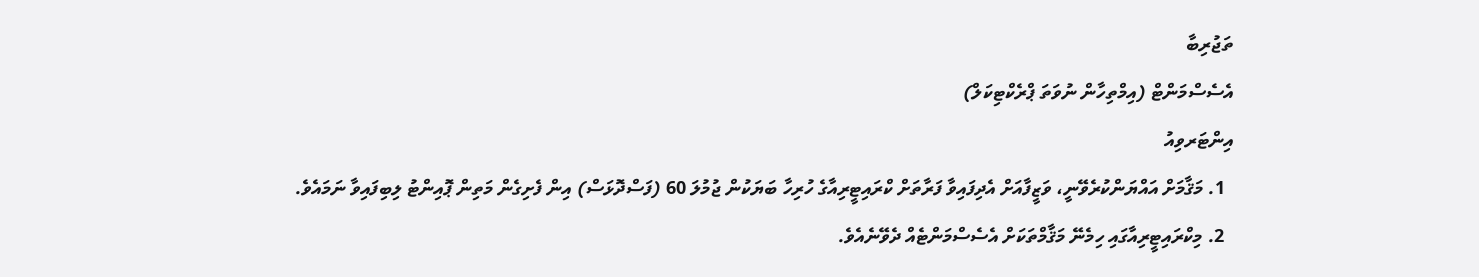ތަޖުރިބާ
އެސެސްމަންޓް (އިމްތިހާން ނުވަތަ ޕްރެކްޓިކަލް)
އިންޓަރވިއު
  1. މަޤާމަށް އައްޔަންކުރެވޭނީ، ވަޒީފާއަށް އެދިފައިވާ ފަރާތަށް ކްރައިޓީރިއާގެ ހުރިހާ ބަޔަކުން ޖުމުލަ 60 (ފަސްދޮޅަސް) އިން ފެށިގެން މަތިން ޕޮއިންޓު ލިބިފައިވާ ނަމައެވެ.
  2. މިކްރައިޓީރިއާގައި ހިމެނޭ މަޤާމްތަކަށް އެސެސްމަންޓެއް ދެވޭނެއެވެ.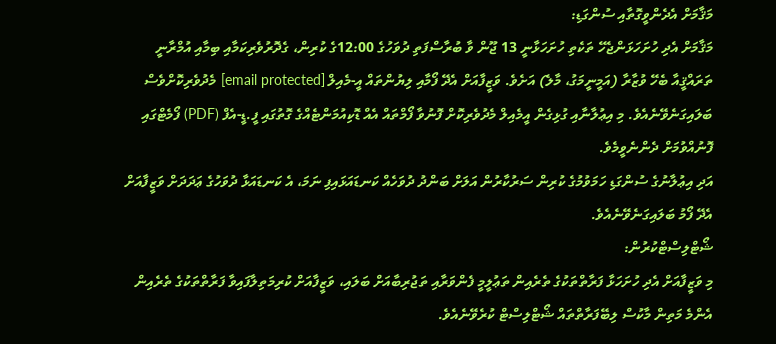މަޤާމަށް އެދެންވީގޮތާއި ސުންގަޑި:
މަޤާމަށް އެދި ހުށަހަޅަންޖެހޭ ތަކެތި ހުށަހަޅާނީ 13 ޖޫން ވާ ބުރާސްފަތި ދުވަހުގެ 12:00ގެ ކުރިން، ގެދޮރުވެރިކަމާއި ބިމާއި އުމްރާނީ ތަރައްޤީއާ ބެހޭ ވުޒާރާ (އަމީނީމަގު، މާލެ) އަށެވެ. ވަޒީފާއަށް އެދޭ ފޯމާއި ލިޔުންތައް އީ-މެއިލް [email protected] މެދުވެރިކޮށްވެސް ބަލައިގަނެވޭނެއެވެ. މި އިޢުލާނާއި ގުޅިގެން އީމެއިލް މެދުވެރިކޮށް ފޮނުވާ ފޯމްތައް އެއް ޑޮކިއުމަންޓެއްގެ ގޮތުގައި ފީ.ޑީ-އެފް (PDF) ފޯމެޓްގައި ފޮނުއްވުމަށް ދެންނެވީމެވެ.
އަދި އިޢުލާނުގެ ސުންގަޑި ހަމަވުމުގެ ކުރިން ސަރުކާރުން އަލަށް ބަންދު ދުވަހެއް ކަނޑައަޅައިފި ނަމަ، އެ ކަނޑައަޅާ ދުވަހުގެ ޢަދަދަށް ވަޒީފާއަށް އެދޭ ފޯމު ބަލައިގަނެވޭނެއެވެ.
ޝޯޓްލިސްޓްކުރުން:
މި ވަޒީފާއަށް އެދި ހުށަހަޅާ ފަރާތްތަކުގެ ތެރެއިން ތަޢުލީމީ ފެންވަރާއި ތަޖުރިބާއަށް ބަލައި، ވަޒީފާއަށް ކުރިމަތިލާފައިވާ ފަރާތްތަކުގެ ތެރެއިން އެންމެ މަތިން މާކުސް ލިބޭފަރާތްތައް ޝޯޓްލިސްޓް ކުރެވޭނެއެވެ.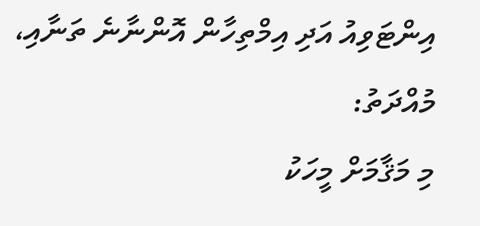އިންޓަވިއު އަދި އިމްތިހާން އޮންނާނެ ތަނާއި، މުއްދަތު:
މި މަޤާމަށް މީހަކު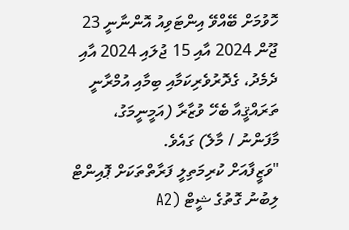ހޮވުމަށް ބޭއްވޭ އިންޓަވިއު އޮންނާނީ 23 ޖޫން 2024 އާއި 15 ޖުލައި 2024 އާއި ދެމެދު، ގެދޮރުވެރިކަމާއި ބިމާއި އުމްރާނީ ތަރައްޤީއާ ބެހޭ ވުޒާރާ (އަމީނީމަގު، މާފަންނު / މާލެ) ގައެވެ.
"ވަޒީފާއަށް ކުރިމަތިލީ ފަރާތްތަކަށް ޕޮއިންޓް ލިބުނު ގޮތުގެ ޝީޓް (A2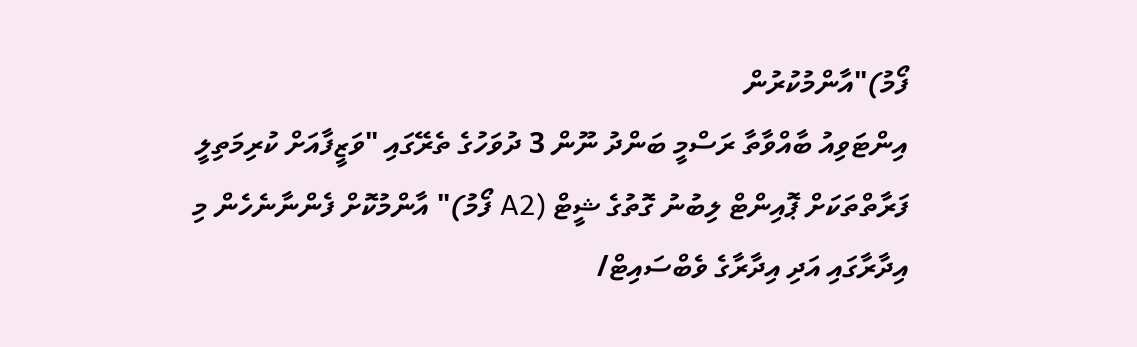ފޯމު)"އާންމުކުރުން
އިންޓަވިއު ބާއްވާތާ ރަސްމީ ބަންދު ނޫން 3 ދުވަހުގެ ތެރޭގައި "ވަޒީފާއަށް ކުރިމަތިލީ ފަރާތްތަކަށް ޕޮއިންޓް ލިބުނު ގޮތުގެ ޝީޓް (A2 ފޯމު)" އާންމުކޮށް ފެންނާނެހެން މި އިދާރާގައި އަދި އިދާރާގެ ވެބްސައިޓް/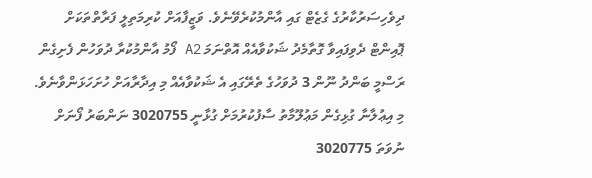ދިވެހިސަރުކާރުގެ ގެޒެޓް ގައި އާންމުކުރެވޭނެވެ. ވަޒީފާއަށް ކުރިމަތިލީ ފަރާތްތަކަށް ޕޮއިންޓް ދެވިފައިވާ ގޮތާމެދު ޝަކުވާއެއް އޮތްނަމަ A2 ފޯމު އާންމުކުރާ ދުވަހުން ފެށިގެން ރަސްމީ ބަންދު ނޫން 3 ދުވަހުގެ ތެރޭގައި އެ ޝަކުވާއެއް މި އިދާރާއަށް ހުށަހަޅަންވާނެވެ.
މި އިޢުލާނާ ގުޅިގެން މަޢުލޫމާތު ސާފުކުރުމަށް ގުޅާނީ 3020755 ނަންބަރު ފޯނަށް ނުވަތަ 3020775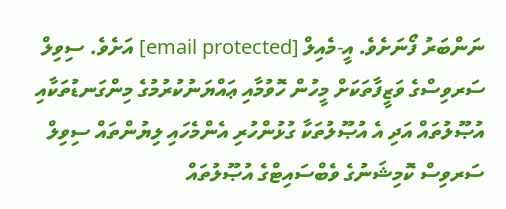ނަންބަރު ފޯނަށެވެ. އީ-މެއިލް [email protected] އަށެވެ. ސިވިލް ސަރވިސްގެ ވަޒީފާތަކަށް މީހުން ހޮވުމާއި ޢައްޔަނުކުރުމުގެ މިންގަނޑުތަކާއި އުޞޫލުތައް އަދި އެ އުޞޫލުތަކާ ގުޅުންހުރި އެންމެހައި ލިޔުންތައް ސިވިލް ސަރވިސް ކޮމިޝަނުގެ ވެބްސައިޓްގެ އުޞޫލުތައް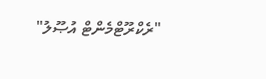"ރެކްރޫޓްމެންޓް އުޞޫލު"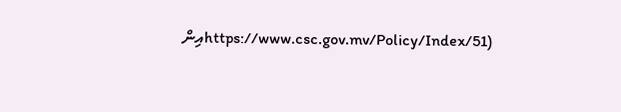(https://www.csc.gov.mv/Policy/Index/51އިން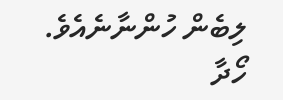ލިބެން ހުންނާނެއެވެ.
ހޯދާ